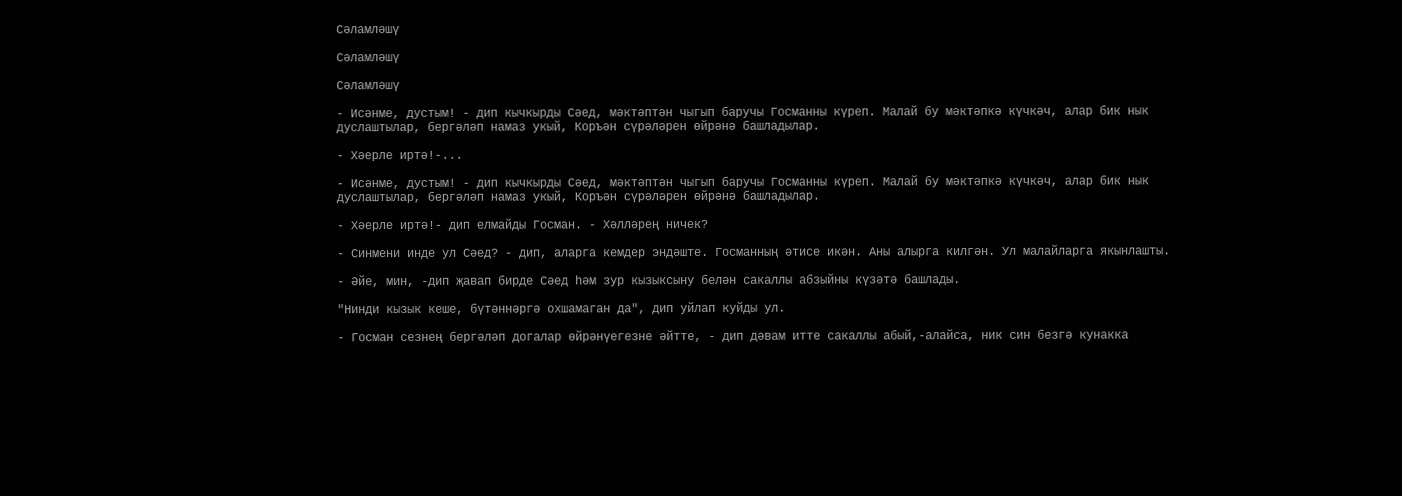Сәламләшү

Сәламләшү

Сәламләшү

- Исәнме, дустым! - дип кычкырды Сәед, мәктәптән чыгып баручы Госманны күреп. Малай бу мәктәпкә күчкәч, алар бик нык дуслаштылар, бергәләп намаз укый, Коръән сүрәләрен өйрәнә башладылар.

- Хәерле иртә!-...

- Исәнме, дустым! - дип кычкырды Сәед, мәктәптән чыгып баручы Госманны күреп. Малай бу мәктәпкә күчкәч, алар бик нык дуслаштылар, бергәләп намаз укый, Коръән сүрәләрен өйрәнә башладылар.

- Хәерле иртә!- дип елмайды Госман. - Хәлләрең ничек?

- Синмени инде ул Сәед? - дип, аларга кемдер эндәште. Госманның әтисе икән. Аны алырга килгән. Ул малайларга якынлашты.

- Әйе, мин, -дип җавап бирде Сәед һәм зур кызыксыну белән сакаллы абзыйны күзәтә башлады.

"Нинди кызык кеше, бүтәннәргә охшамаган да", дип уйлап куйды ул.

- Госман сезнең бергәләп догалар өйрәнүегезне әйтте, - дип дәвам итте сакаллы абый,-алайса, ник син безгә кунакка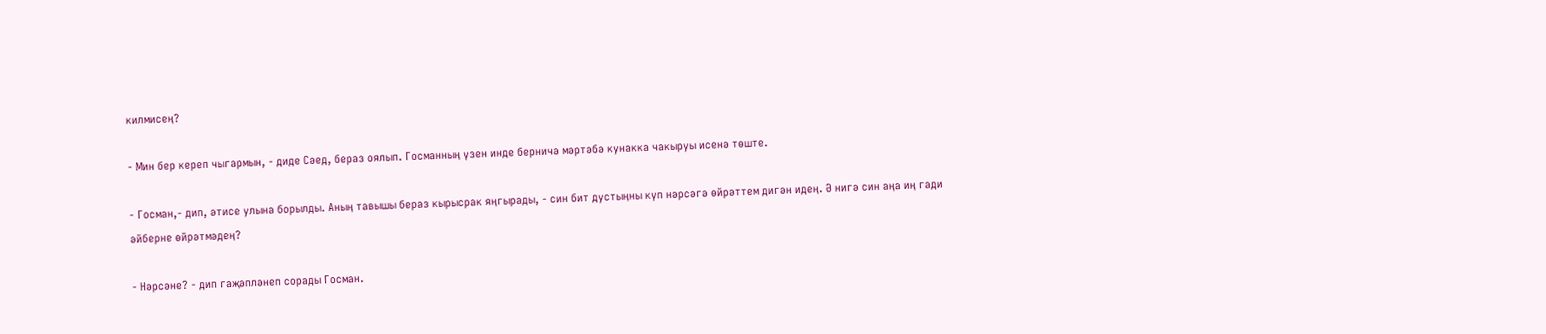килмисең?

- Мин бер кереп чыгармын, - диде Сәед, бераз оялып. Госманның үзен инде берничә мәртәбә кунакка чакыруы исенә төште.

- Госман,- дип, әтисе улына борылды. Аның тавышы бераз кырысрак яңгырады, - син бит дустыңны күп нәрсәгә өйрәттем дигән идең. Ә нигә син аңа иң гади әйберне өйрәтмәдең?

- Нәрсәне? - дип гаҗәпләнеп сорады Госман.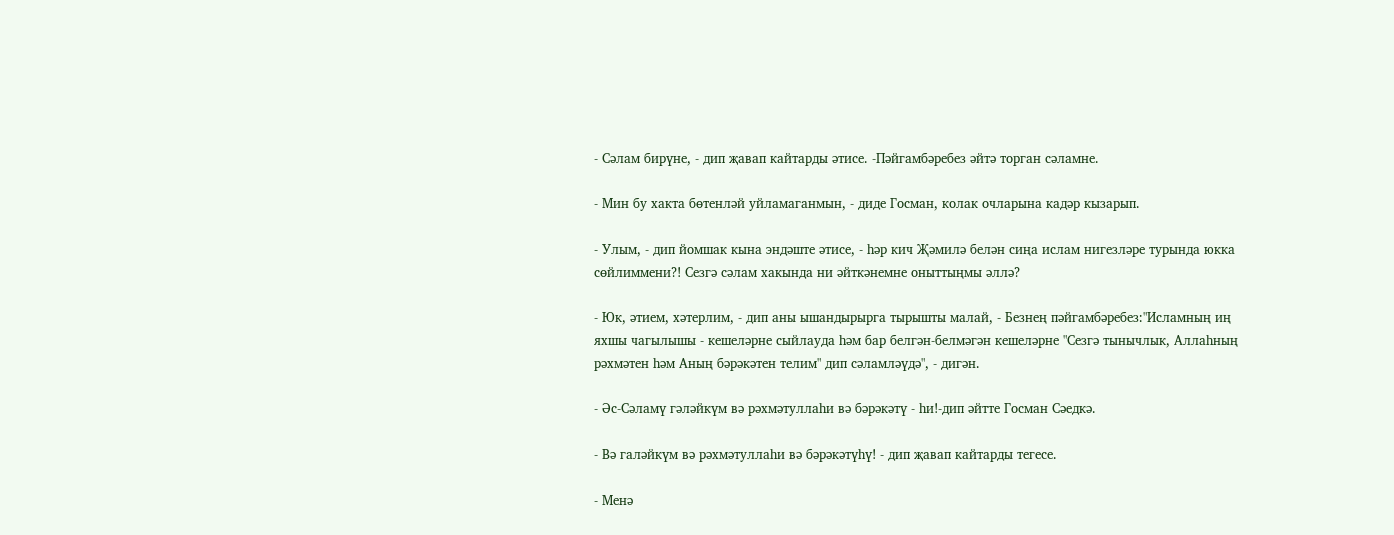- Сәлам бирүне, - дип җавап кайтарды әтисе. -Пәйгамбәребез әйтә торган сәламне.

- Мин бу хакта бөтенләй уйламаганмын, - диде Госман, колак очларына кадәр кызарып.

- Улым, - дип йомшак кына эндәште әтисе, - һәр кич Җәмилә белән сиңа ислам нигезләре турында юкка сөйлиммени?! Сезгә сәлам хакында ни әйткәнемне оныттыңмы әллә?

- Юк, әтием, хәтерлим, - дип аны ышандырырга тырышты малай, - Безнең пәйгамбәребез:"Исламның иң яхшы чагылышы - кешеләрне сыйлауда һәм бар белгән-белмәгән кешеләрне "Сезгә тынычлык, Аллаһның рәхмәтен һәм Аның бәрәкәтен телим" дип сәламләүдә", - дигән.

- Әс-Сәламү гәләйкүм вә рәхмәтуллаһи вә бәрәкәтү - һи!-дип әйтте Госман Сәедкә.

- Вә галәйкүм вә рәхмәтуллаһи вә бәрәкәтүһү! - дип җавап кайтарды тегесе.

- Менә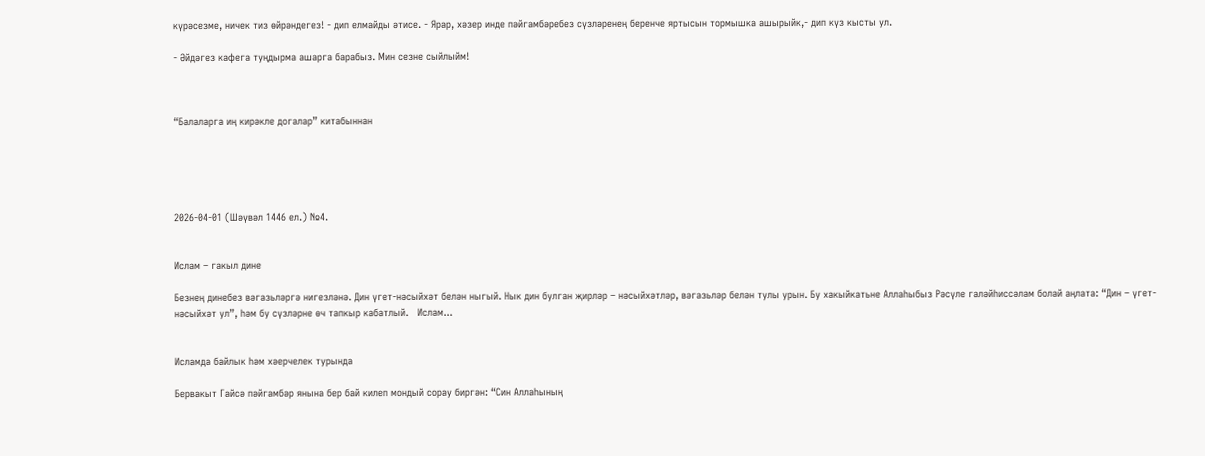күрәсезме, ничек тиз өйрәндегез! - дип елмайды әтисе. - Ярар, хәзер инде пәйгамбәребез сүзләренең беренче яртысын тормышка ашырыйк,- дип күз кысты ул.

- Әйдәгез кафега туңдырма ашарга барабыз. Мин сезне сыйлыйм!



“Балаларга иң кирәкле догалар” китабыннан





2026-04-01 (Шәүвәл 1446 ел.) №4.


Ислам – гакыл дине

Безнең динебез вәгазьләргә нигезләнә. Дин үгет-нәсыйхәт белән ныгый. Нык дин булган җирләр – нәсыйхәтләр, вәгазьләр белән тулы урын. Бу хакыйкатьне Аллаһыбыз Рәсүле галәйһиссәлам болай аңлата: “Дин – үгет-нәсыйхәт ул”, һәм бу сүзләрне өч тапкыр кабатлый.   Ислам...


Исламда байлык һәм хәерчелек турында

Бервакыт Гайсә пәйгамбәр янына бер бай килеп мондый сорау биргән: “Син Аллаһының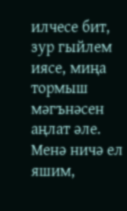илчесе бит, зур гыйлем иясе, миңа тормыш мәгънәсен аңлат әле. Менә ничә ел яшим,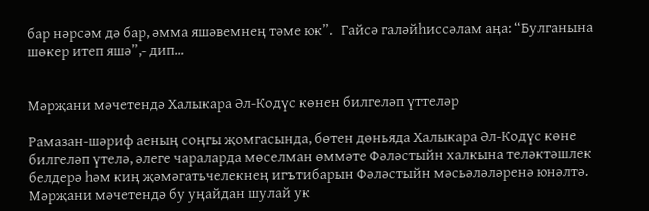бар нәрсәм дә бар, әмма яшәвемнең тәме юк”.   Гайсә галәйһиссәлам аңа: “Булганына шөкер итеп яшә”,- дип...


Мәрҗани мәчетендә Халыкара Әл-Кодүс көнен билгеләп үттеләр

Рамазан-шәриф аеның соңгы җомгасында, бөтен дөньяда Халыкара Әл-Кодүс көне билгеләп үтелә, әлеге чараларда мөселман өммәте Фәләстыйн халкына теләктәшлек белдерә һәм киң җәмәгатьчелекнең игътибарын Фәләстыйн мәсьәләләренә юнәлтә. Мәрҗани мәчетендә бу уңайдан шулай ук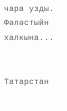чара узды. Фәләстыйн халкына...


Татарстан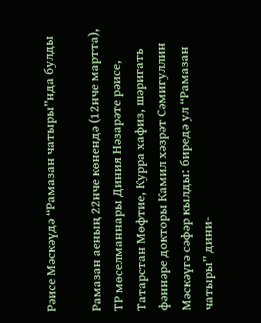Рәисе Мәскәүдә “Рамазан чатыры”нда булды

Рамазан аеның 22нче көнендә (12нче мартта), ТР мөселманнары Диния Нәзарәте рәисе, Татарстан Мөфтие, Курра хафиз, шәригать фәннәре докторы Камил хәзрәт Сәмигуллин Мәскәүгә сәфәр кылды: биредә ул “Рамазан чатыры” дини-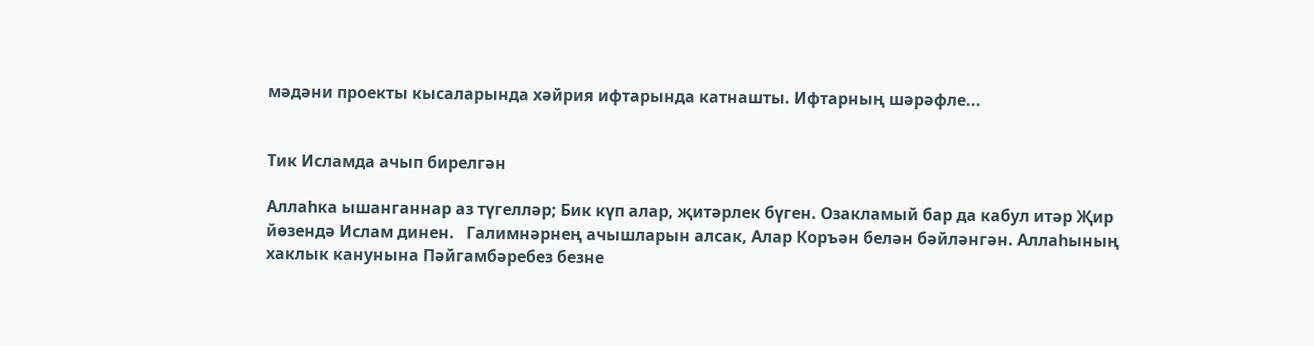мәдәни проекты кысаларында хәйрия ифтарында катнашты. Ифтарның шәрәфле...


Тик Исламда ачып бирелгән

Аллаһка ышанганнар аз түгелләр; Бик күп алар, җитәрлек бүген. Озакламый бар да кабул итәр Җир йөзендә Ислам динен.   Галимнәрнең ачышларын алсак, Алар Коръән белән бәйләнгән. Аллаһының хаклык канунына Пәйгамбәребез безне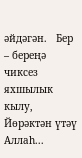әйдәгән.   Бер – береңә чиксез яхшылык кылу, Йөрәктән үтәү Аллаһ...